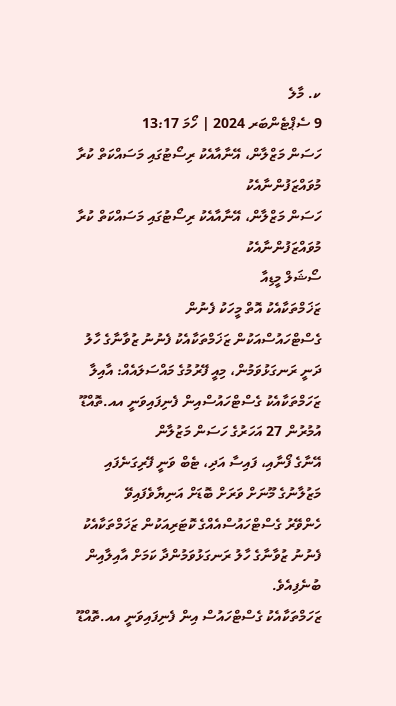ކ. މާލެ
9 ސެޕްޓެންބަރ 2024 | ހޯމަ 13:17
ހަސަން މަޒްލާން، އޭނާއާއެކު ރިސޯޓުގައި މަސައްކަތް ކުރާ މުވައްޒަފުންނާއެކު
ހަސަން މަޒްލާން، އޭނާއާއެކު ރިސޯޓުގައި މަސައްކަތް ކުރާ މުވައްޒަފުންނާއެކު
ސޯޝަލް މީޑިއާ
ޒަޚަމްތަކާއެކު އޮތް މީހަކު ފެނުން
ގެސްޓްހައުސްއަކުން ޒަޚަމްތަކާއެކު ފެނުނު ޒުވާނާގެ ހާލު ދަނީ ރަނގަޅުވަމުން، މިއީ ފޭރުމުގެ މައްސަލައެއް: އާއިލާ
ޒަހަމްތަކާއެކު ގެސްޓްހައުސްއިން ފެނިފައިވަނީ އއ.ތޮއްޑޫ އުމުރުން 27 އަހަރުގެ ހަސަން މަޒުލާން
އޭނާގެ ފޯނާއި، ފައިސާ އަދި، ޓެބް ވަނީ ފޭރިގަނެފައި
މަޒުލާނުގެ މޫނަށް ވަރަށް ބޮޑަށް އަނިޔާވެފައިވޭ
ހެންވޭރު ގެސްޓްހައުސްއެއްގެ ކޮޓަރިއަކުން ޒަޚަމްތަކާއެކު ފެނުނު ޒުވާނާގެ ހާލު ރަނގަޅުވަމުންދާ ކަމަށް އާއިލާއިން ބުނެފިއެވެ.
ޒަހަމްތަކާއެކު ގެސްޓްހައުސް އިން ފެނިފައިވަނީ އއ.ތޮއްޑޫ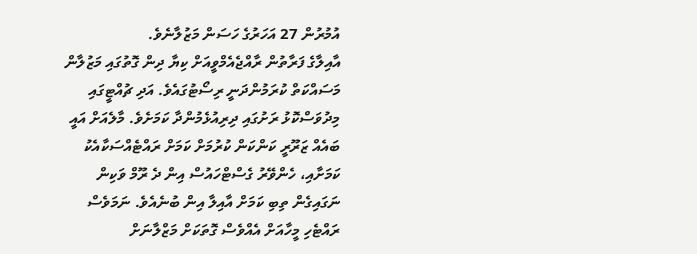އުމުރުން 27 އަހަރުގެ ހަސަން މަޒުލާނެވެ.
އާއިލާގެ ފަރާތުން ރާއްޖެއެމްވީއަށް ކިޔާ ދިން ގޮތުގައި މަޒުލާން މަސައްކަތް ކުރަމުންދަނީ ރިސޯޓުގައެވެ. އަދި ޗުއްޓީގައި މިދުވަސްކޮޅު ރަށުގައި ދިރިއުޅެމުންދާ ކަމަށެވެ. މާލެއަށް އައީ ބައެއް ޒަރޫރީ ކަންކަން ކުރުމަށް ކަމަށް ރައްޓެއްސަކާއެކު ކަމަށާއި، ހެންވޭރު ގެސްޓްހައުސް އިން ދެ ރޫމް ވަކިން ނަގައިގެން ތިބި ކަމަށް އާއިލާ އިން ބުނެއެވެ. ނަމަވެސް ރައްޓެހި މީހާއަށް އެއްވެސް ގޮތަކަށް މަޒްލާނަށް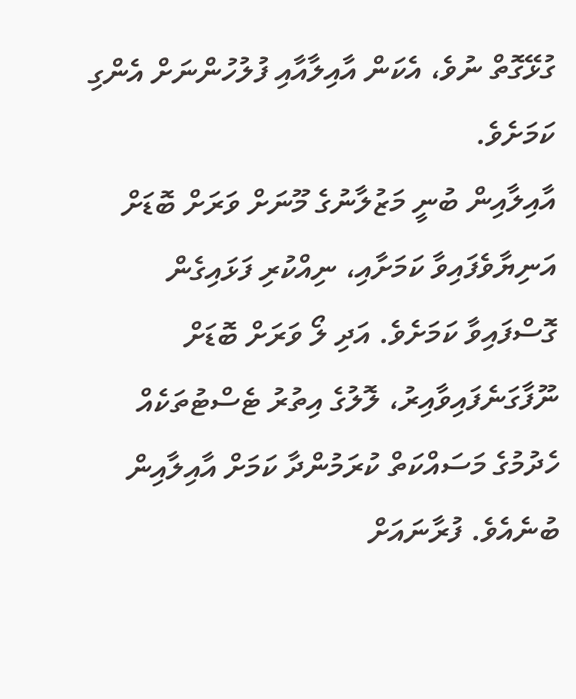ގުޅޭގޮތް ނުވެ، އެކަން އާއިލާއާއި ފުލުހުންނަށް އެންގި ކަމަށެވެ.
އާއިލާއިން ބުނީ މަޒުލާނުގެ މޫނަށް ވަރަށް ބޮޑަށް އަނިޔާވެފައިވާ ކަމަށާއި، ނިއްކުރި ފަޅައިގެން ގޮސްފައިވާ ކަމަށެވެ. އަދި ލޯ ވަރަށް ބޮޑަށް ނޫފާގަނެފައިވާއިރު، ލޮލުގެ އިތުރު ޓެސްޓުތަކެއް ހެދުމުގެ މަސައްކަތް ކުރަމުންދާ ކަމަށް އާއިލާއިން ބުނެއެވެ. ފުރާނައަށް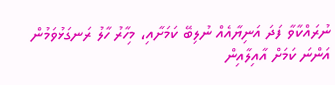ނުރައްކާވާ ފަދަ އަނިޔާއެއް ނުލިބޭ ކަމަށާއި، މިހާރު ހާލު ރަނގަޅުވަމުން އަންނަ ކަމަށް އާއިލާއިން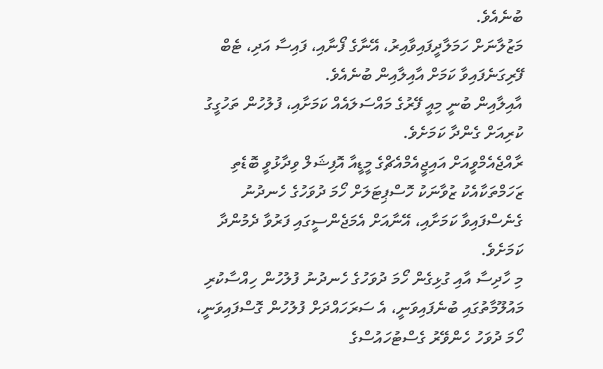ބުނެއެވެ.
މަޒުލާނަށް ހަމަލާދީފައިވާއިރު، އޭނާގެ ފޯނާއި، ފައިސާ އަދި، ޓެބް ފޭރިގަނެފައިވާ ކަމަށް އާއިލާއިން ބުނެއެވެ.
އާއިލާއިން ބުނީ މިއީ ފޭރުގެ މައްސަލައެއް ކަމަށާއި، ފުލުހުން ތަހުގީގު ކުރިއަށް ގެންދާ ކަމަށެވެ.
ރާއްޖެއެމްވީއަށް އައިޖީއެމްއެޗްގެ މީޑީއާ އޮފިޝަލް ވިދާޅުވީ ބޮޑެތި ޒަހަމްތަކާއެކު ޒުވާނަކު ހޮސްޕިޓަލަށް ހޯމަ ދުވަހުގެ ހެނދުނު ގެނެސްފައިވާ ކަމަށާއި، އޭނާއަށް އެމަޖެންސީގައި ފަރުވާ ދެމުންދާ ކަމަށެވެ.
މި ހާދިސާ އާއި ގުޅިގެން ހޯމަ ދުވަހުގެ ހެނދުނު ފުލުހުން ހިއްސާކުރި މައުލޫމާތުގައި ބުނެފައިވަނީ، އެ ސަރަހައްދަށް ފުލުހުން ގޮސްފައިވަނީ، ހޯމަ ދުވަހު ހެންވޭރު ގެސްޓުހައުސްގެ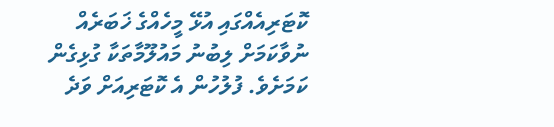ކޮޓަރިއެއްގައި އުޅޭ މީހެއްގެ ޚަބަރެއް ނުވާކަމަށް ލިބުނު މައުލޫމާތަކާ ގުޅިގެން ކަމަށެވެ. ފުލުހުން އެ ކޮޓަރިއަށް ވަދެ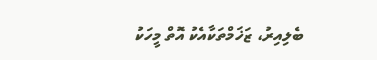ބެލިއިރު، ޒަޚަމްތަކާއެކު އޮތް މީހަކު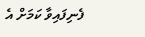ފެނިފައިވާ ކަމަށް އެ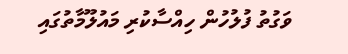ވަގުތު ފުލުހުން ހިއްސާކުރި މައުލޫމާތުގައި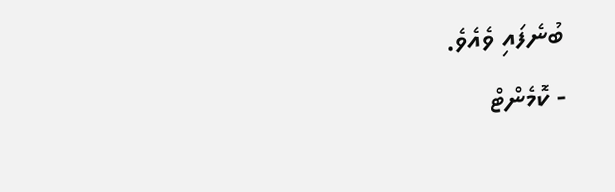ބުނެފައި ވެއެވެ.
- ކޮމެންޓް